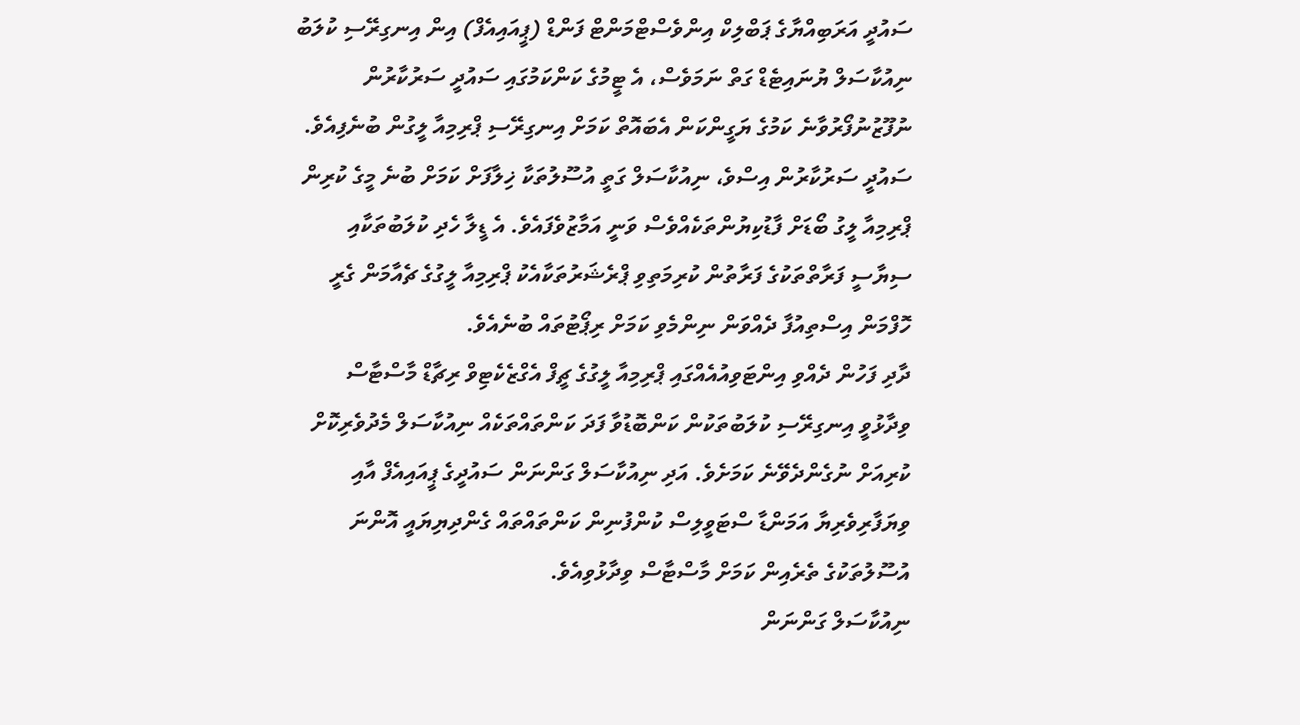ސައުދީ އަރަބިއްޔާގެ ޕަބްލިކް އިންވެސްޓްމަންޓް ފަންޑް (ޕީއައިއެފް) އިން އިނގިރޭސި ކުލަބު ނިއުކާސަލް ޔުނައިޓެޑް ގަތް ނަމަވެސް، އެ ޓީމުގެ ކަންކަމުގައި ސައުދީ ސަރުކާރުން ނުފޫޒުނުފޯރުވާނެ ކަމުގެ ޔަގީންކަން އެބައޮތް ކަމަށް އިނގިރޭސި ޕްރިމިއާ ލީގުން ބުނެފިއެވެ.
ސައުދީ ސަރުކާރުން އިސްވެ، ނިއުކާސަލް ގަތީ އުސޫލުތަކާ ޚިލާފަށް ކަމަށް ބުނެ މީގެ ކުރިން ޕްރިމިއާ ލީގު ބޯޑަށް ފާޑުކިޔުންތަކެއްވެސް ވަނީ އަމާޒުވެފައެވެ. އެ ޑީލާ ހެދި ކުލަބުތަކާއި ސިޔާސީ ފަރާތްތަކުގެ ފަރާތުން ކުރިމަތިވި ޕްރެޝަރުތަކާއެކު ޕްރިމިއާ ލީގުގެ ޗެއާމަން ގެރީ ހޮފްމަން އިސްތިއުފާ ދެއްވަން ނިންމެވި ކަމަށް ރިޕޯޓުތައް ބުނެއެވެ.
ދާދި ފަހުން ދެއްވި އިންޓަވިއުއެއްގައި ޕްރިމިއާ ލީގުގެ ޗީފް އެގްޒެކެޓިވް ރިޗާޑް މާސްޓާސް ވިދާޅުވީ އިނގިރޭސި ކުލަބުތަކުން ކަންބޮޑުވާ ފަދަ ކަންތައްތަކެއް ނިއުކާސަލް މެދުވެރިކޮށް ކުރިއަށް ނުގެންދެވޭނެ ކަމަށެވެ. އަދި ނިއުކާސަލް ގަންނަން ސައުދީގެ ޕީއައިއެފް އާއި ވިޔަފާރިވެރިޔާ އަމަންޑާ ސްޓަވީލިސް ކުންފުނިން ކަންތައްތައް ގެންދިޔިޔައީ އޮންނަ އުސޫލުތަކުގެ ތެރެއިން ކަމަށް މާސްޓާސް ވިދާޅުވިއެވެ.
ނިއުކާސަލް ގަންނަން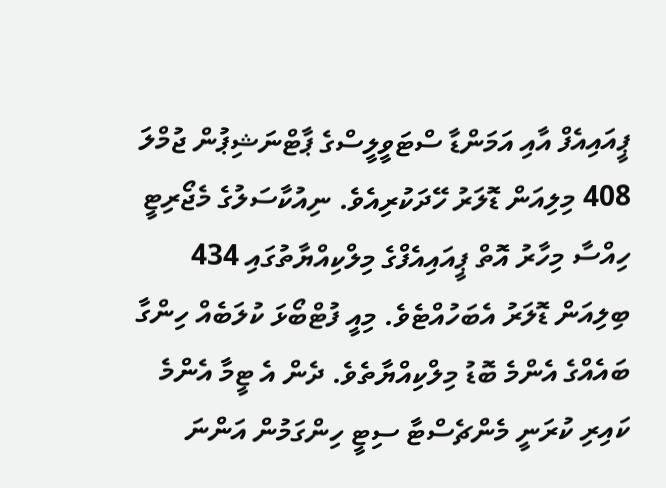ޕީއައިއެފް އާއި އަމަންޑާ ސްޓަވީލީސްގެ ޕާޓްނަޝިޕުން ޖުމްލަ 408 މިލިއަން ޑޮލަރު ހޭދަކުރިއެވެ. ނިއުކާސަލުގެ މެޖޯރިޓީ ހިއްސާ މިހާރު އޮތް ޕީއައިއެފްގެ މިލްކިއްޔާތުގައި 434 ބިލިއަން ޑޮލަރު އެބަހުއްޓެވެ. މިއީ ފުޓްބޯޅަ ކުލަބެއް ހިންގާ ބައެއްގެ އެންމެ ބޮޑު މިލްކިއްޔާތެވެ. ދެން އެ ޓީމާ އެންމެ ކައިރި ކުރަނީ މެންޗެސްޓާ ސިޓީ ހިންގަމުން އަންނަ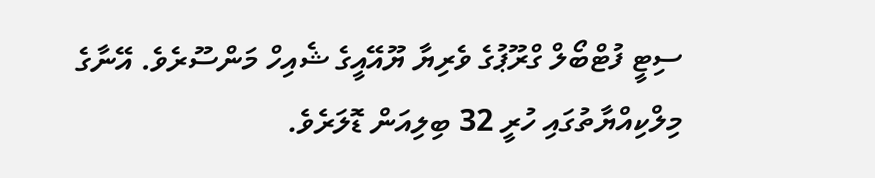ސިޓީ ފުޓްބޯލް ގްރޫޕުގެ ވެރިޔާ ޔޫއޭއީގެ ޝެއިހް މަންސޫރެވެ. އޭނާގެ މިލްކިއްޔާތުގައި ހުރީ 32 ބިލިއަން ޑޮލަރެވެ.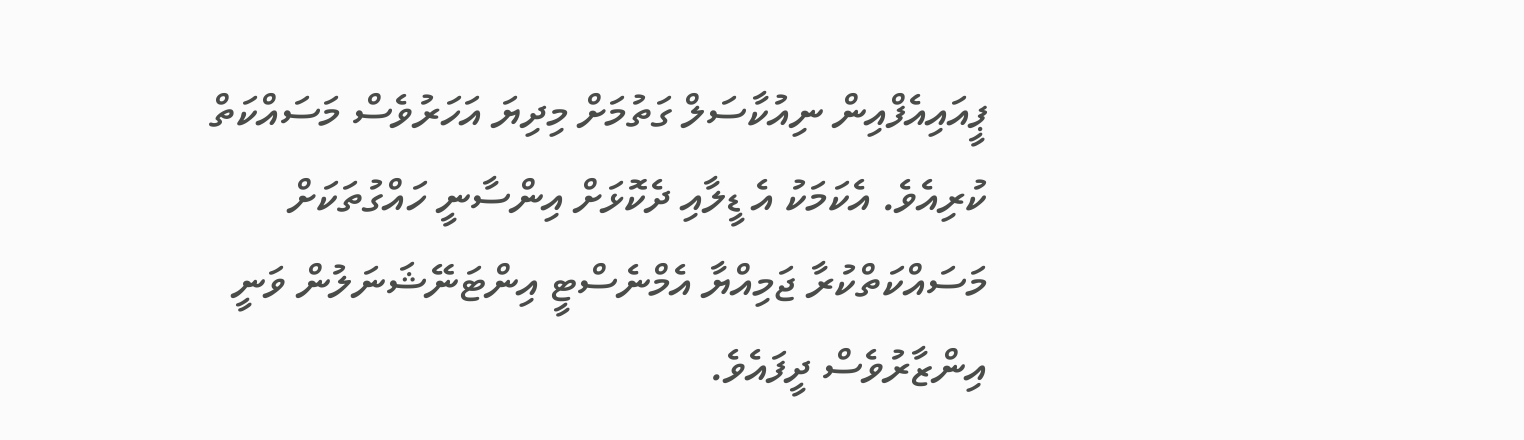ޕީއައިއެފްއިން ނިއުކާސަލް ގަތުމަށް މިދިޔަ އަހަރުވެސް މަސައްކަތް ކުރިއެވެ. އެކަމަކު އެ ޑީލާއި ދެކޮޅަށް އިންސާނީ ހައްގުތަކަށް މަސައްކަތްކުރާ ޖަމިއްޔާ އެމްނެސްޓީ އިންޓަނޭޝަނަލުން ވަނީ އިންޒާރުވެސް ދީފައެވެ.